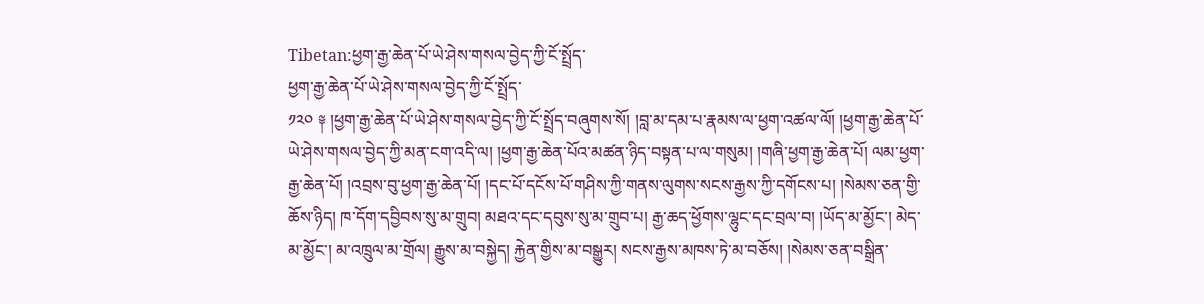Tibetan:ཕྱག་རྒྱ་ཆེན་པོ་ཡེ་ཤེས་གསལ་བྱེད་ཀྱི་ངོ་སྤྲོད་
ཕྱག་རྒྱ་ཆེན་པོ་ཡེ་ཤེས་གསལ་བྱེད་ཀྱི་ངོ་སྤྲོད་
༡༢༠ ༈ །ཕྱག་རྒྱ་ཆེན་པོ་ཡེ་ཤེས་གསལ་བྱེད་ཀྱི་ངོ་སྤྲོད་བཞུགས་སོ། །བླ་མ་དམ་པ་རྣམས་ལ་ཕྱག་འཚལ་ལོ། །ཕྱག་རྒྱ་ཆེན་པོ་ཡེ་ཤེས་གསལ་བྱེད་ཀྱི་མན་ངག་འདི་ལ། །ཕྱག་རྒྱ་ཆེན་པོའ་མཚན་ཉིད་བསྟན་པ་ལ་གསུམ། །གཞི་ཕྱག་རྒྱ་ཆེན་པོ། ལམ་ཕྱག་རྒྱ་ཆེན་པོ། །འབྲས་བུ་ཕྱག་རྒྱ་ཆེན་པོ། །དང་པོ་དངོས་པོ་གཤིས་ཀྱི་གནས་ལུགས་སངས་རྒྱས་ཀྱི་དགོངས་པ། །སེམས་ཅན་གྱི་ཆོས་ཉིད། ཁ་དོག་དབྱིབས་སུ་མ་གྲུབ། མཐའ་དང་དབུས་སུ་མ་གྲུབ་པ། རྒྱ་ཆད་ཕྱོགས་ལྷུང་དང་བྲལ་བ། །ཡོད་མ་མྱོང་། མེད་མ་མྱོང་། མ་འཁྲུལ་མ་གྲོལ། རྒྱུས་མ་བསྐྱེད། རྐྱེན་གྱིས་མ་བསྒྱུར། སངས་རྒྱས་མཁས་ཏེ་མ་བཅོས། །སེམས་ཅན་བསྒྲིན་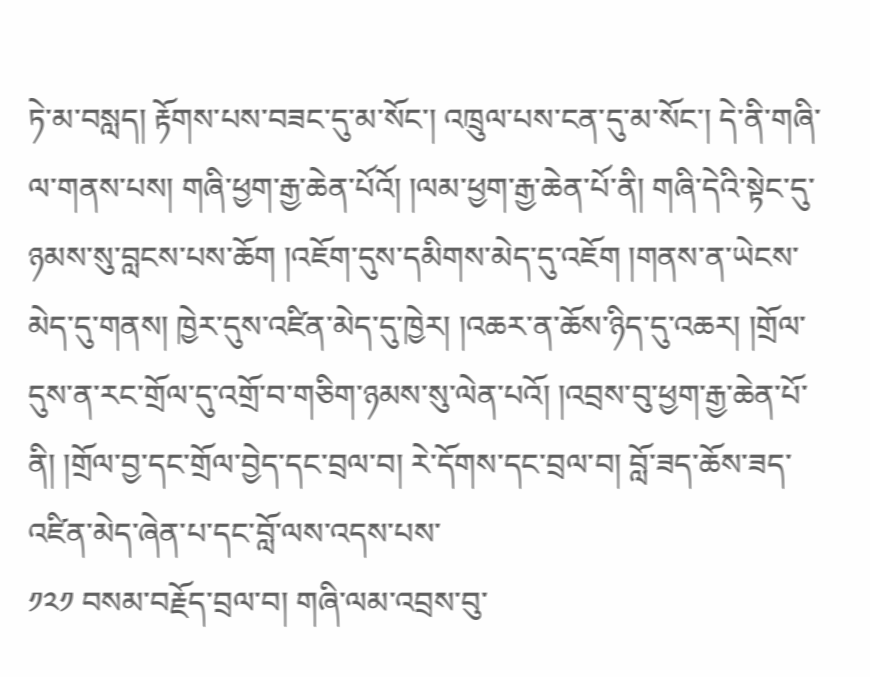ཏེ་མ་བསླད། རྟོགས་པས་བཟང་དུ་མ་སོང་། འཁྲུལ་པས་ངན་དུ་མ་སོང་། དེ་ནི་གཞི་ལ་གནས་པས། གཞི་ཕྱག་རྒྱ་ཆེན་པོའོ། །ལམ་ཕྱག་རྒྱ་ཆེན་པོ་ནི། གཞི་དེའི་སྟེང་དུ་ཉམས་སུ་བླངས་པས་ཆོག །འཇོག་དུས་དམིགས་མེད་དུ་འཇོག །གནས་ན་ཡེངས་མེད་དུ་གནས། ཁྱེར་དུས་འཛིན་མེད་དུ་ཁྱེར། །འཆར་ན་ཆོས་ཉིད་དུ་འཆར། །གྲོལ་དུས་ན་རང་གྲོལ་དུ་འགྲོ་བ་གཅིག་ཉམས་སུ་ལེན་པའོ། །འབྲས་བུ་ཕྱག་རྒྱ་ཆེན་པོ་ནི། །གྲོལ་བྱ་དང་གྲོལ་བྱེད་དང་བྲལ་བ། རེ་དོགས་དང་བྲལ་བ། བློ་ཟད་ཆོས་ཟད་འཛིན་མེད་ཞེན་པ་དང་བློ་ལས་འདས་པས་
༡༢༡ བསམ་བརྗོད་བྲལ་བ། གཞི་ལམ་འབྲས་བུ་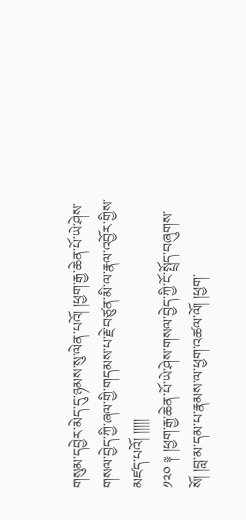གསུམ་དབྱེར་མེད་དུ་ཉམས་སུ་ལེན་པའོ། །ཕྱག་རྒྱ་ཆེན་པོ་ཡེ་ཤེས་གསལ་བྱེད་ཀྱི་ཞལ་གྱི་གདམས་པ་རྗེ་བཙུན་མི་ལ་རྣལ་འབྱོར་གྱིས་མཛད་པའོ། །།།།།
༡༢༠ ༈ །ཕྱག་རྒྱ་ཆེན་པོ་ཡེ་ཤེས་གསལ་བྱེད་ཀྱི་ངོ་སྤྲོད་བཞུགས་སོ། །བླ་མ་དམ་པ་རྣམས་ལ་ཕྱག་འཚལ་ལོ། །ཕྱག་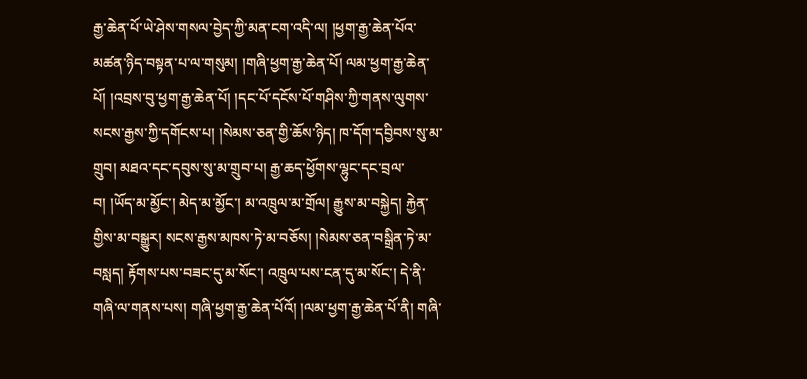རྒྱ་ཆེན་པོ་ཡེ་ཤེས་གསལ་བྱེད་ཀྱི་མན་ངག་འདི་ལ། །ཕྱག་རྒྱ་ཆེན་པོའ་མཚན་ཉིད་བསྟན་པ་ལ་གསུམ། །གཞི་ཕྱག་རྒྱ་ཆེན་པོ། ལམ་ཕྱག་རྒྱ་ཆེན་པོ། །འབྲས་བུ་ཕྱག་རྒྱ་ཆེན་པོ། །དང་པོ་དངོས་པོ་གཤིས་ཀྱི་གནས་ལུགས་སངས་རྒྱས་ཀྱི་དགོངས་པ། །སེམས་ཅན་གྱི་ཆོས་ཉིད། ཁ་དོག་དབྱིབས་སུ་མ་གྲུབ། མཐའ་དང་དབུས་སུ་མ་གྲུབ་པ། རྒྱ་ཆད་ཕྱོགས་ལྷུང་དང་བྲལ་བ། །ཡོད་མ་མྱོང་། མེད་མ་མྱོང་། མ་འཁྲུལ་མ་གྲོལ། རྒྱུས་མ་བསྐྱེད། རྐྱེན་གྱིས་མ་བསྒྱུར། སངས་རྒྱས་མཁས་ཏེ་མ་བཅོས། །སེམས་ཅན་བསྒྲིན་ཏེ་མ་བསླད། རྟོགས་པས་བཟང་དུ་མ་སོང་། འཁྲུལ་པས་ངན་དུ་མ་སོང་། དེ་ནི་གཞི་ལ་གནས་པས། གཞི་ཕྱག་རྒྱ་ཆེན་པོའོ། །ལམ་ཕྱག་རྒྱ་ཆེན་པོ་ནི། གཞི་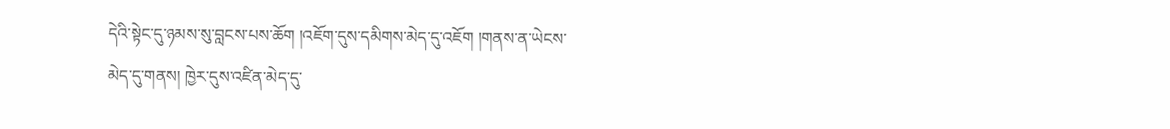དེའི་སྟེང་དུ་ཉམས་སུ་བླངས་པས་ཆོག །འཇོག་དུས་དམིགས་མེད་དུ་འཇོག །གནས་ན་ཡེངས་མེད་དུ་གནས། ཁྱེར་དུས་འཛིན་མེད་དུ་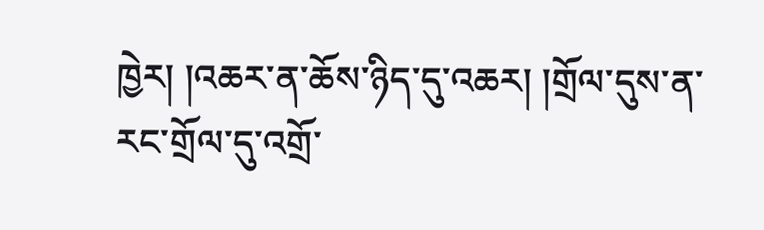ཁྱེར། །འཆར་ན་ཆོས་ཉིད་དུ་འཆར། །གྲོལ་དུས་ན་རང་གྲོལ་དུ་འགྲོ་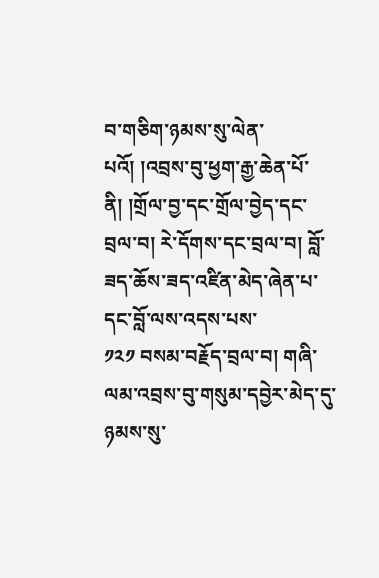བ་གཅིག་ཉམས་སུ་ལེན་པའོ། །འབྲས་བུ་ཕྱག་རྒྱ་ཆེན་པོ་ནི། །གྲོལ་བྱ་དང་གྲོལ་བྱེད་དང་བྲལ་བ། རེ་དོགས་དང་བྲལ་བ། བློ་ཟད་ཆོས་ཟད་འཛིན་མེད་ཞེན་པ་དང་བློ་ལས་འདས་པས་
༡༢༡ བསམ་བརྗོད་བྲལ་བ། གཞི་ལམ་འབྲས་བུ་གསུམ་དབྱེར་མེད་དུ་ཉམས་སུ་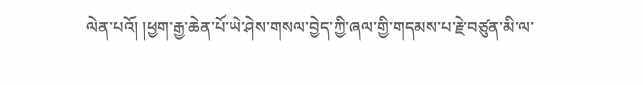ལེན་པའོ། །ཕྱག་རྒྱ་ཆེན་པོ་ཡེ་ཤེས་གསལ་བྱེད་ཀྱི་ཞལ་གྱི་གདམས་པ་རྗེ་བཙུན་མི་ལ་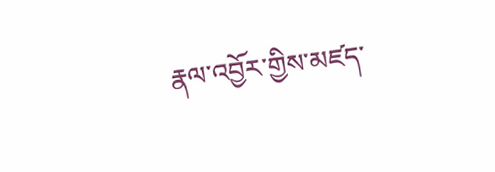རྣལ་འབྱོར་གྱིས་མཛད་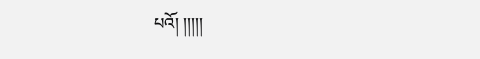པའོ། །།།།།